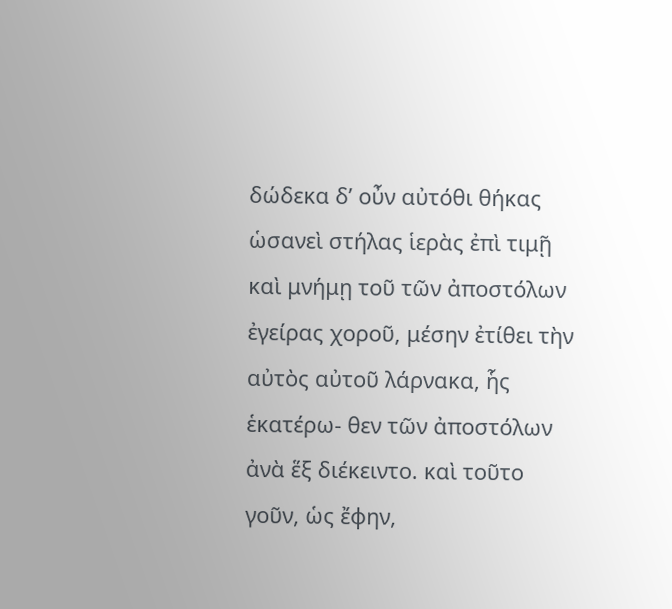δώδεκα δ’ οὖν αὐτόθι θήκας ὡσανεὶ στήλας ἱερὰς ἐπὶ τιμῇ καὶ μνήμῃ τοῦ τῶν ἀποστόλων ἐγείρας χοροῦ, μέσην ἐτίθει τὴν αὐτὸς αὐτοῦ λάρνακα, ἧς ἑκατέρω- θεν τῶν ἀποστόλων ἀνὰ ἕξ διέκειντο. καὶ τοῦτο γοῦν, ὡς ἔφην,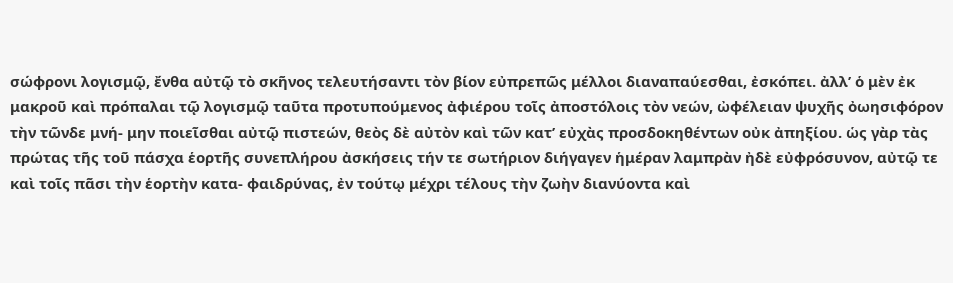σώφρονι λογισμῷ, ἔνθα αὐτῷ τὸ σκῆνος τελευτήσαντι τὸν βίον εὐπρεπῶς μέλλοι διαναπαύεσθαι, ἐσκόπει. ἀλλ’ ὁ μὲν ἐκ μακροῦ καὶ πρόπαλαι τῷ λογισμῷ ταῦτα προτυπούμενος ἀφιέρου τοῖς ἀποστόλοις τὸν νεών, ὠφέλειαν ψυχῆς ὀωησιφόρον τὴν τῶνδε μνή- μην ποιεῖσθαι αὐτῷ πιστεών, θεὸς δὲ αὐτὸν καὶ τῶν κατ’ εὐχὰς προσδοκηθέντων οὐκ ἀπηξίου. ὡς γὰρ τὰς πρώτας τῆς τοῦ πάσχα ἑορτῆς συνεπλήρου ἀσκήσεις τήν τε σωτήριον διήγαγεν ἡμέραν λαμπρὰν ἠδὲ εὐφρόσυνον, αὐτῷ τε καὶ τοῖς πᾶσι τὴν ἑορτὴν κατα- φαιδρύνας, ἐν τούτῳ μέχρι τέλους τὴν ζωὴν διανύοντα καὶ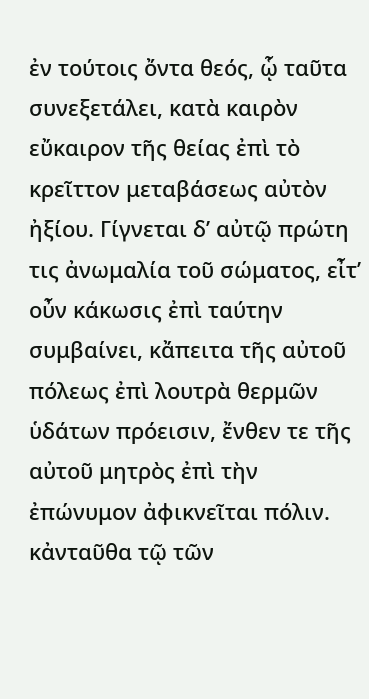ἐν τούτοις ὄντα θεός, ᾧ ταῦτα συνεξετάλει, κατὰ καιρὸν εὔκαιρον τῆς θείας ἐπὶ τὸ κρεῖττον μεταβάσεως αὐτὸν ἠξίου. Γίγνεται δ’ αὐτῷ πρώτη τις ἀνωμαλία τοῦ σώματος, εἶτ’ οὖν κάκωσις ἐπὶ ταύτην συμβαίνει, κἄπειτα τῆς αὐτοῦ πόλεως ἐπὶ λουτρὰ θερμῶν ὑδάτων πρόεισιν, ἔνθεν τε τῆς αὐτοῦ μητρὸς ἐπὶ τὴν ἐπώνυμον ἀφικνεῖται πόλιν. κἀνταῦθα τῷ τῶν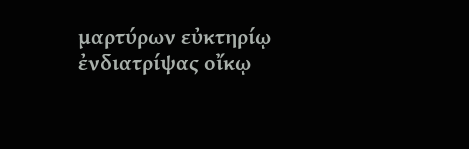μαρτύρων εὐκτηρίῳ ἐνδιατρίψας οἴκῳ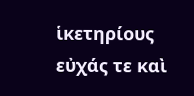ἱκετηρίους εὐχάς τε καὶ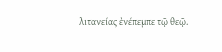λιτανείας ἐνέπεμπε τῷ θεῷ.